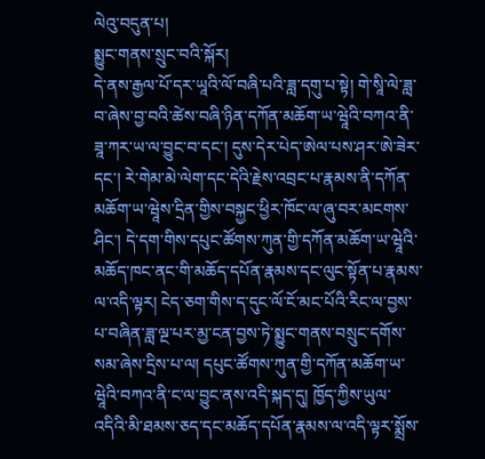ལེའུ་བདུན་པ།
སྨྱུང་གནས་སྲུང་བའི་སྐོར།
དེ་ནས་རྒྱལ་པོ་དར་ཡཱའི་ལོ་བཞི་པའི་ཟླ་དགུ་པ་སྟེ། གེ་སཱི་ལེ་ཟླ་བ་ཞེས་བྱ་བའི་ཚེས་བཞི་ཉིན་དཀོན་མཆོག་ཡ་ཝཱེའི་བཀའ་ནི་ཟཱ་ཀར་ཡ་ལ་བྱུང་བ་དང་། དུས་དེར་པེད་ཨེལ་པས་ཤར་ཨེ་ཟེར་དང་། རེ་གེམ་མེ་ལེག་དང་དེའི་རྗེས་འབྲང་པ་རྣམས་ནི་དཀོན་མཆོག་ཡ་ཝཱེས་དྲིན་གྱིས་བསྐྱང་ཕྱིར་ཁོང་ལ་ཞུ་བར་མངགས་ཤིང་། དེ་དག་གིས་དཔུང་ཚོགས་ཀུན་གྱི་དཀོན་མཆོག་ཡ་ཝཱེའི་མཆོད་ཁང་ནང་གི་མཆོད་དཔོན་རྣམས་དང་ལུང་སྟོན་པ་རྣམས་ལ་འདི་ལྟར། ངེད་ཅག་གིས་ད་དུང་ལོ་ངོ་མང་པོའི་རིང་ལ་བྱས་པ་བཞིན་ཟླ་ལྔ་པར་མྱ་ངན་བྱས་ཏེ་སྨྱུང་གནས་བསྲུང་དགོས་སམ་ཞེས་དྲིས་པ་ལ། དཔུང་ཚོགས་ཀུན་གྱི་དཀོན་མཆོག་ཡ་ཝཱེའི་བཀའ་ནི་ང་ལ་བྱུང་ནས་འདི་སྐད་དུ། ཁྱོད་ཀྱིས་ཡུལ་འདིའི་མི་ཐམས་ཅད་དང་མཆོད་དཔོན་རྣམས་ལ་འདི་ལྟར་སྨྲོས་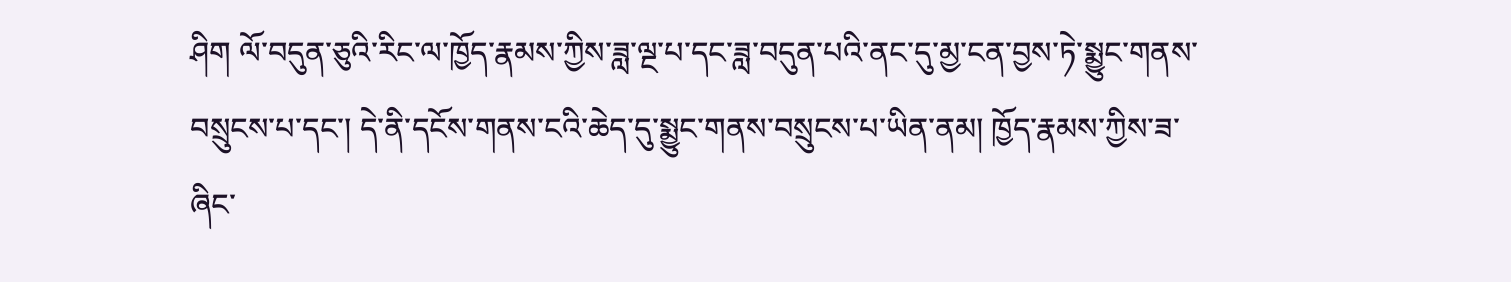ཤིག ལོ་བདུན་ཅུའི་རིང་ལ་ཁྱོད་རྣམས་ཀྱིས་ཟླ་ལྔ་པ་དང་ཟླ་བདུན་པའི་ནང་དུ་མྱ་ངན་བྱས་ཏེ་སྨྱུང་གནས་བསྲུངས་པ་དང་། དེ་ནི་དངོས་གནས་ངའི་ཆེད་དུ་སྨྱུང་གནས་བསྲུངས་པ་ཡིན་ནམ། ཁྱོད་རྣམས་ཀྱིས་ཟ་ཞིང་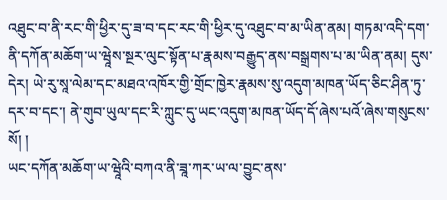འཐུང་བ་ནི་རང་གི་ཕྱིར་དུ་ཟ་བ་དང་རང་གི་ཕྱིར་དུ་འཐུང་བ་མ་ཡིན་ནམ། གཏམ་འདི་དག་ནི་དཀོན་མཆོག་ཡ་ཝཱེས་སྔར་ལུང་སྟོན་པ་རྣམས་བརྒྱུད་ནས་བསྒྲགས་པ་མ་ཡིན་ནམ། དུས་དེར། ཡེ་རུ་སཱ་ལེམ་དང་མཐའ་འཁོར་གྱི་གྲོང་ཁྱེར་རྣམས་སུ་འདུག་མཁན་ཡོད་ཅིང་ཤིན་ཏུ་དར་བ་དང་། ནེ་གུབ་ཡུལ་དང་རི་ཀླུང་དུ་ཡང་འདུག་མཁན་ཡོད་དོ་ཞེས་པའོ་ཞེས་གསུངས་སོ། །
ཡང་དཀོན་མཆོག་ཡ་ཝཱེའི་བཀའ་ནི་ཟཱ་ཀར་ཡ་ལ་བྱུང་ནས་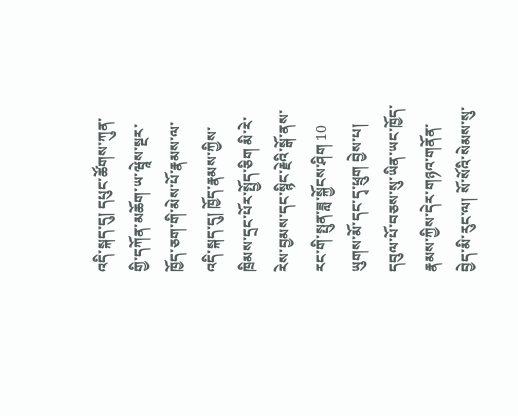འདི་སྐད་དུ། དཔུང་ཚོགས་ཀུན་གྱི་དཀོན་མཆོག་ཡ་ཝཱེས་སྔར་ཁྱོད་ཅག་གི་མེས་པོ་རྣམས་ལ་འདི་སྐད་དུ། ཁྱོད་རྣམས་ཀྱིས་ཁྲིམས་དྲང་པོར་སྤྱོད་ཅིག མི་རེ་རེས་བྱམས་དང་སྙིང་རྗེའི་སྒོ་ནས་རང་གི་སྤུན་ཟླ་སྐྱོངས་ཤིག 10 ཡུགས་མོ་དང་དྭ་ཕྲུག བྱེས་པ། དབུལ་པོ་བཅས་སུ་ཡིན་ཡང་ཁྱོད་རྣམས་ཀྱིས་དེར་གཉའ་གནོན་བྱེད་མི་རུང་ལ། སོ་སོའི་སེམས་སུ་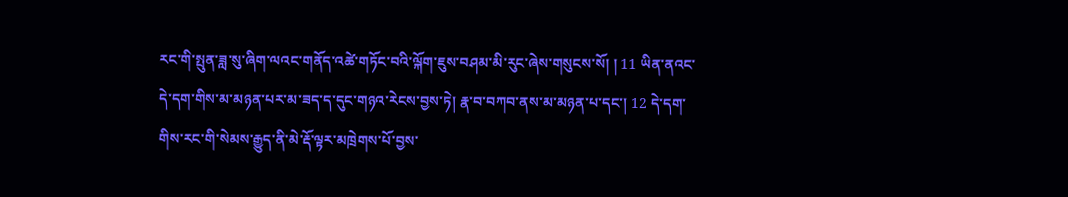རང་གི་སྤུན་ཟླ་སུ་ཞིག་ལའང་གནོད་འཚེ་གཏོང་བའི་ལྐོག་ཇུས་བཤམ་མི་རུང་ཞེས་གསུངས་སོ། ། 11 ཡིན་ནའང་དེ་དག་གིས་མ་མཉན་པར་མ་ཟད་ད་དུང་གཉའ་རེངས་བྱས་ཏེ། རྣ་བ་བཀབ་ནས་མ་མཉན་པ་དང་། 12 དེ་དག་གིས་རང་གི་སེམས་རྒྱུད་ནི་མེ་རྡོ་ལྟར་མཁྲེགས་པོ་བྱས་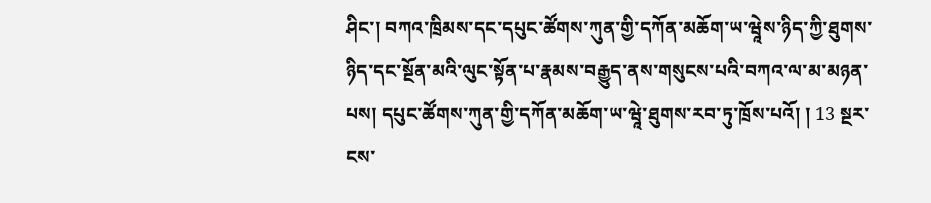ཤིང་། བཀའ་ཁྲིམས་དང་དཔུང་ཚོགས་ཀུན་གྱི་དཀོན་མཆོག་ཡ་ཝཱེས་ཉིད་ཀྱི་ཐུགས་ཉིད་དང་སྔོན་མའི་ལུང་སྟོན་པ་རྣམས་བརྒྱུད་ནས་གསུངས་པའི་བཀའ་ལ་མ་མཉན་པས། དཔུང་ཚོགས་ཀུན་གྱི་དཀོན་མཆོག་ཡ་ཝཱེ་ཐུགས་རབ་ཏུ་ཁྲོས་པའོ། ། 13 སྔར་ངས་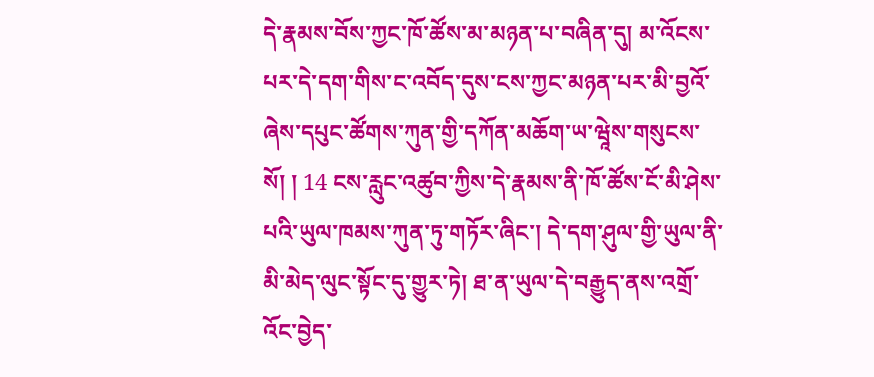དེ་རྣམས་བོས་ཀྱང་ཁོ་ཚོས་མ་མཉན་པ་བཞིན་དུ། མ་འོངས་པར་དེ་དག་གིས་ང་འབོད་དུས་ངས་ཀྱང་མཉན་པར་མི་བྱའོ་ཞེས་དཔུང་ཚོགས་ཀུན་གྱི་དཀོན་མཆོག་ཡ་ཝཱེས་གསུངས་སོ། ། 14 ངས་རླུང་འཚུབ་ཀྱིས་དེ་རྣམས་ནི་ཁོ་ཚོས་ངོ་མི་ཤེས་པའི་ཡུལ་ཁམས་ཀུན་ཏུ་གཏོར་ཞིང་། དེ་དག་ཤུལ་གྱི་ཡུལ་ནི་མི་མེད་ལུང་སྟོང་དུ་གྱུར་ཏེ། ཐ་ན་ཡུལ་དེ་བརྒྱུད་ནས་འགྲོ་འོང་བྱེད་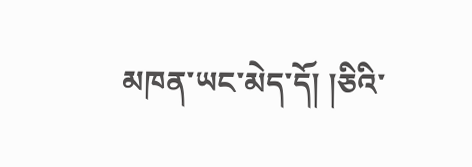མཁན་ཡང་མེད་དོ། །ཅིའི་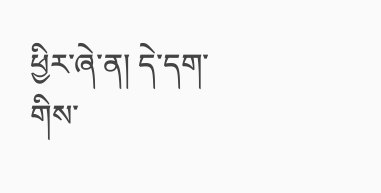ཕྱིར་ཞེ་ན། དེ་དག་གིས་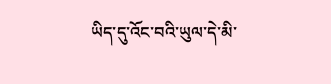ཡིད་དུ་འོང་བའི་ཡུལ་དེ་མི་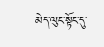མེད་ལུང་སྟོང་དུ་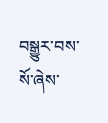བསྒྱུར་བས་སོ་ཞེས་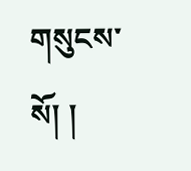གསུངས་སོ། །